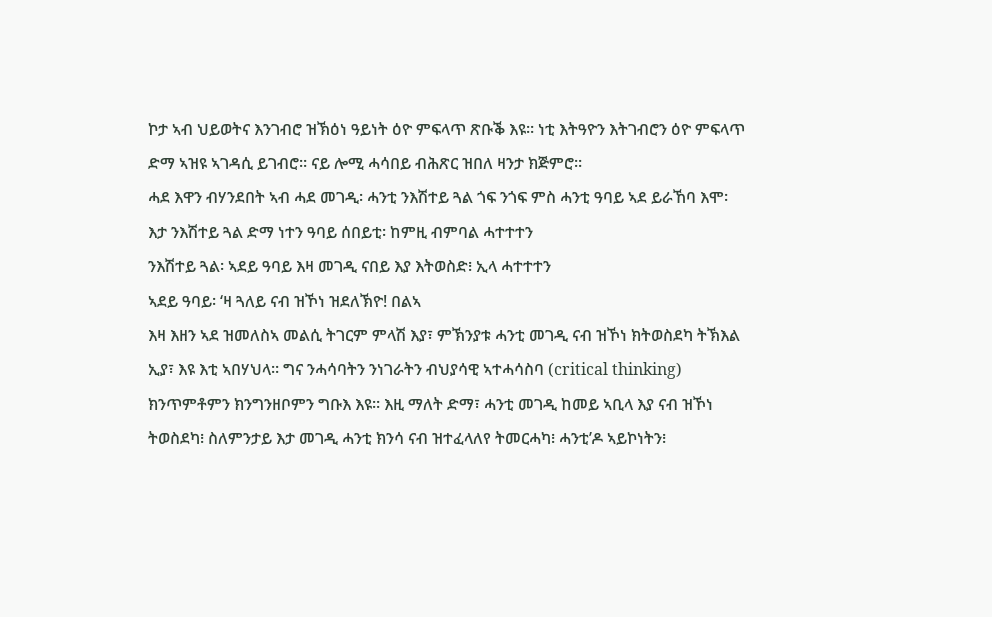ኮታ ኣብ ህይወትና እንገብሮ ዝኽዕነ ዓይነት ዕዮ ምፍላጥ ጽቡቕ እዩ። ነቲ እትዓዮን እትገብሮን ዕዮ ምፍላጥ ድማ ኣዝዩ ኣገዳሲ ይገብሮ። ናይ ሎሚ ሓሳበይ ብሕጽር ዝበለ ዛንታ ክጅምሮ።
ሓደ እዋን ብሃንደበት ኣብ ሓደ መገዲ፡ ሓንቲ ንእሽተይ ጓል ጎፍ ንጎፍ ምስ ሓንቲ ዓባይ ኣደ ይራኸባ እሞ፡ እታ ንእሽተይ ጓል ድማ ነተን ዓባይ ሰበይቲ፡ ከምዚ ብምባል ሓተተተን
ንእሽተይ ጓል፡ ኣደይ ዓባይ እዛ መገዲ ናበይ እያ እትወስድ፧ ኢላ ሓተተተን
ኣደይ ዓባይ፡ ‘ዛ ጓለይ ናብ ዝኾነ ዝደለኽዮ! በልኣ
እዛ እዘን ኣደ ዝመለስኣ መልሲ ትገርም ምላሽ እያ፣ ምኽንያቱ ሓንቲ መገዲ ናብ ዝኾነ ክትወስደካ ትኽእል ኢያ፣ እዩ እቲ ኣበሃህላ። ግና ንሓሳባትን ንነገራትን ብህያሳዊ ኣተሓሳስባ (critical thinking) ክንጥምቶምን ክንግንዘቦምን ግቡእ እዩ። እዚ ማለት ድማ፣ ሓንቲ መገዲ ከመይ ኣቢላ እያ ናብ ዝኾነ ትወስደካ፧ ስለምንታይ እታ መገዲ ሓንቲ ክንሳ ናብ ዝተፈላለየ ትመርሓካ፧ ሓንቲ’ዶ ኣይኮነትን፧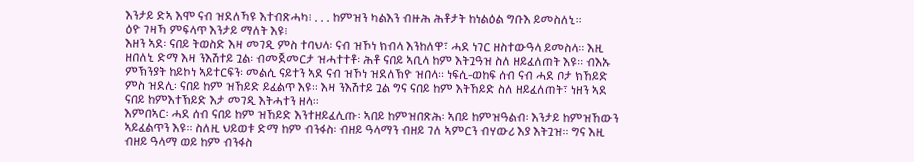እንታይ ድኣ እሞ ናብ ዝደለኻዩ እተብጽሓካ፧ . . . ከምዝን ካልእን ብዙሕ ሕቶታት ከነልዕል ግቡእ ይመስለኒ።
ዕዮ ገዛኻ ምፍላጥ እንታይ ማለት እዩ፧
እዘን ኣደ፡ ናበይ ትወስድ እዛ መገዲ ምስ ተባህላ፡ ናብ ዝኾነ ክብላ እንከለዋ፣ ሓደ ነገር ዘስተውዓላ ይመስላ። እዚ ዘበለኒ ድማ እዛ ንእሽተይ ጓል፡ ብመጀመርታ ዝሓተተቶ፡ ሕቶ ናበይ ኣቢላ ከም እትጓዓዝ ስለ ዘይፈለጠት እዩ። ብእኡ ምኽንያት ከይኮነ ኣይተርፍን፡ መልሲ ናይተን ኣደ ናብ ዝኾነ ዝደለኽዮ ዝበላ። ነፍሲ-ወከፍ ሰብ ናብ ሓደ ቦታ ክኸይድ ምስ ዝደሊ፡ ናበይ ከም ዝኸይድ ይፈልጥ እዩ። እዛ ንእሽተይ ጓል ግና ናበይ ከም እትኸይድ ስለ ዘይፈለጠት፣ ነዘን ኣደ ናበይ ከምእተኽይድ እታ መገዲ እትሓተን ዘላ።
እምበኣር፡ ሓደ ሰብ ናበይ ከም ዝኸይድ እንተዘይፈሊጡ፡ ኣበይ ከምዝበጽሕ፡ ኣበይ ከምዝዓልብ፡ እንታይ ከምዝኸውን ኣይፈልጥን እዩ። ስለዚ ህይወቱ ድማ ከም ብንፋስ፡ ብዘይ ዓላማን ብዘይ ገለ ኣምርን ብሃውሪ እያ እትጓዝ። ግና እዚ ብዘይ ዓላማ ወይ ከም ብንፋስ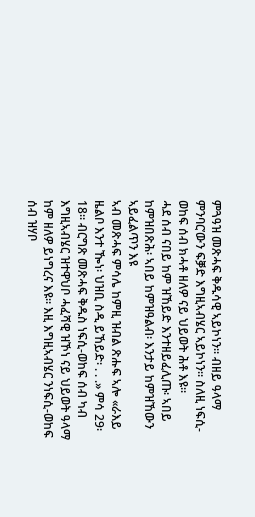ምጓዓዝ መጽሓፍ ቅዱሳዊ ኣይኮነን። ብዘይ ዓላማ ምንባር’ውን ፍቓድ እግዚኣብሄር ኣይኮነን። ስለዚ ነፍሲ-ወከፍ ሰብ ክሓቶ ዘለዎ ናይ ህይወት ሕቶ እዩ።
ሓደ ሰብ ናበይ ከም ዝኸይድ እንተዘይፈሊጡ፡ ኣበይ ከምዝበጽሕ፡ ኣበይ ከምዝዓልብ፡ እንታይ ከምዝኸውን ኣይፈልጥን እዩ
ኣብ መጽሓፍ ምሳሌ ከምዚ ዝብል ጽሑፍ ኣሎ «ራእይ ዜልቦ እንተ ዀነ፡ ህዝቢ ስዲ ይኸይድ፡ . . .» ምሳ 29፡18። ብርግጽ መጽሓፍ ቅዱስ ነፍሲ-ወከፍ ሰብ ካብ እግዚኣብሄር ዝተዋህቦ ሓፈሻዊ ዝኾነ ናይ ህይወት ዓላማ ከም ዘለዎ ይነግረና እዩ። እዚ እግዚኣብሄር ንነፍሲ-ወከፍ ሰብ ዝሃቦ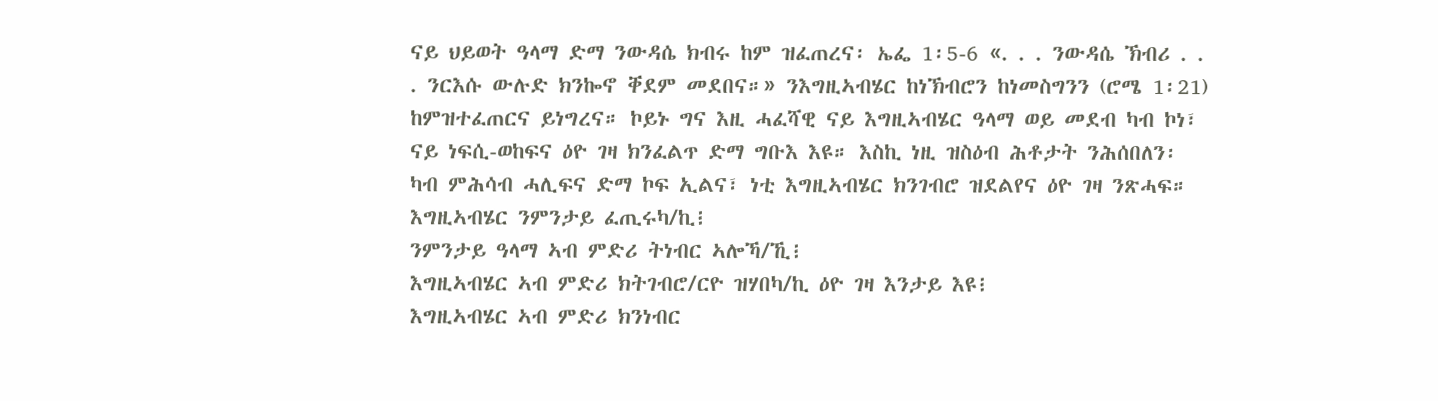ናይ ህይወት ዓላማ ድማ ንውዳሴ ክብሩ ከም ዝፈጠረና፡ ኤፌ 1፡5-6 «. . . ንውዳሴ ኽብሪ . . . ንርእሱ ውሉድ ክንኰኖ ቐደም መደበና።» ንእግዚኣብሄር ከነኽብሮን ከነመስግንን (ሮሜ 1፡21) ከምዝተፈጠርና ይነግረና። ኮይኑ ግና እዚ ሓፈሻዊ ናይ እግዚኣብሄር ዓላማ ወይ መደብ ካብ ኮነ፣ ናይ ነፍሲ-ወከፍና ዕዮ ገዛ ክንፈልጥ ድማ ግቡእ እዩ። እስኪ ነዚ ዝስዕብ ሕቶታት ንሕሰበለን፡ ካብ ምሕሳብ ሓሊፍና ድማ ኮፍ ኢልና፣ ነቲ እግዚኣብሄር ክንገብሮ ዝደልየና ዕዮ ገዛ ንጽሓፍ።
እግዚኣብሄር ንምንታይ ፈጢሩካ/ኪ፧
ንምንታይ ዓላማ ኣብ ምድሪ ትነብር ኣሎኻ/ኺ፧
እግዚኣብሄር ኣብ ምድሪ ክትገብሮ/ርዮ ዝሃበካ/ኪ ዕዮ ገዛ እንታይ እዩ፧
እግዚኣብሄር ኣብ ምድሪ ክንነብር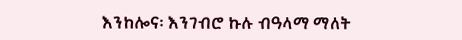እንከሎና፡ እንገብሮ ኩሉ ብዓላማ ማለት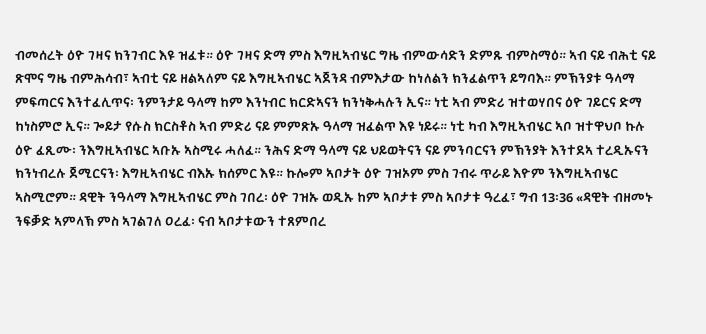ብመሰረት ዕዮ ገዛና ክንገብር እዩ ዝፈቱ። ዕዮ ገዛና ድማ ምስ እግዚኣብሄር ግዜ ብምውሳድን ድምጹ ብምስማዕ። ኣብ ናይ ብሕቲ ናይ ጽሞና ግዜ ብምሕሳብ፣ ኣብቲ ናይ ዘልኣለም ናይ እግዚኣብሄር ኣጀንዳ ብምእታው ከነለልን ክንፈልጥን ይግባእ። ምኽንያቱ ዓላማ ምፍጣርና እንተፈሊጥና፡ ንምንታይ ዓላማ ከም እንነብር ክርድኣናን ክንነቅሓሉን ኢና። ነቲ ኣብ ምድሪ ዝተወሃበና ዕዮ ገይርና ድማ ከነስምሮ ኢና። ጐይታ የሱስ ክርስቶስ ኣብ ምድሪ ናይ ምምጽኡ ዓላማ ዝፈልጥ እዩ ነይሩ። ነቲ ካብ እግዚኣብሄር ኣቦ ዝተዋህቦ ኩሉ ዕዮ ፈጺሙ፡ ንእግዚኣብሄር ኣቡኡ ኣስሚሩ ሓለፈ። ንሕና ድማ ዓላማ ናይ ህይወትናን ናይ ምንባርናን ምኽንያት እንተደኣ ተረዲኡናን ክንነብረሉ ጀሚርናን፡ እግዚኣብሄር ብእኡ ክሰምር እዩ። ኩሎም ኣቦታት ዕዮ ገዝኦም ምስ ገብሩ ጥራይ እዮም ንእግዚኣብሄር ኣስሚሮም። ዳዊት ንዓላማ እግዚኣብሄር ምስ ገበረ፡ ዕዮ ገዝኡ ወዲኡ ከም ኣቦታቱ ምስ ኣቦታቱ ዓረፈ፣ ግብ 13፡36 «ዳዊት ብዘመኑ ንፍቓድ ኣምላኽ ምስ ኣገልገለ ዐረፈ፡ ናብ ኣቦታቱውን ተጸምበረ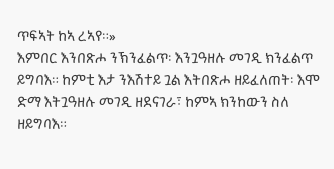ጥፍኣት ከኣ ረኣየ።»
እምበር እንበጽሖ ንኽንፈልጥ፡ እንጓዓዘሉ መገዲ ክንፈልጥ ይግባእ። ከምቲ እታ ንእሽተይ ጓል እትበጽሖ ዘይፈለጠት፡ እሞ ድማ እትጓዓዘሉ መገዲ ዘደናገራ፣ ከምኣ ክንከውን ስለ ዘይግባእ።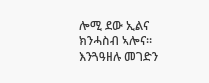ሎሚ ደው ኢልና ክንሓስብ ኣሎና። እንጓዓዘሉ መገድን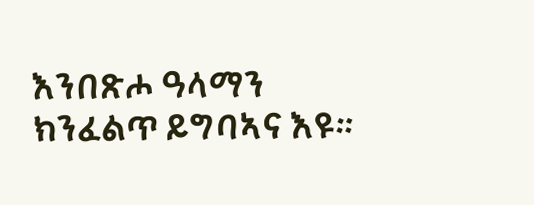እንበጽሖ ዓላማን ክንፈልጥ ይግባኣና እዩ።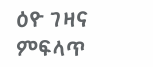ዕዮ ገዛና ምፍላጥ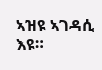ኣዝዩ ኣገዳሲ እዩ።